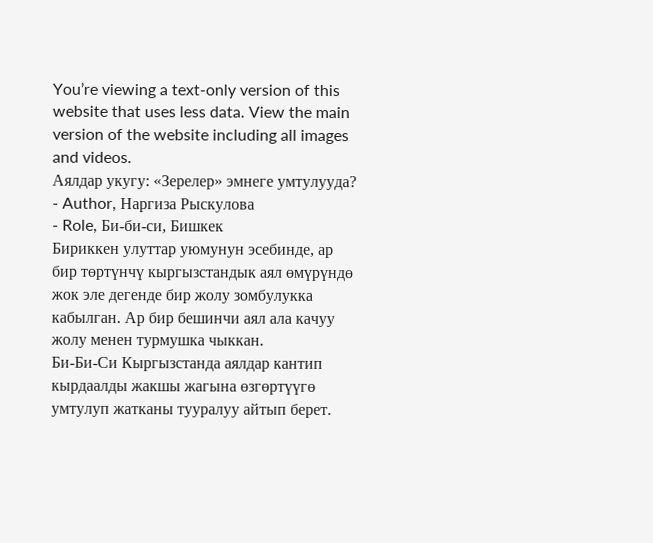You’re viewing a text-only version of this website that uses less data. View the main version of the website including all images and videos.
Аялдар укугу: «Зерелер» эмнеге умтулууда?
- Author, Наргиза Рыскулова
- Role, Би-би-си, Бишкек
Бириккен улуттар уюмунун эсебинде, ар бир төртүнчү кыргызстандык аял өмүрүндө жок эле дегенде бир жолу зомбулукка кабылган. Ар бир бешинчи аял ала качуу жолу менен турмушка чыккан.
Би-Би-Си Кыргызстанда аялдар кантип кырдаалды жакшы жагына өзгөртүүгө умтулуп жатканы тууралуу айтып берет.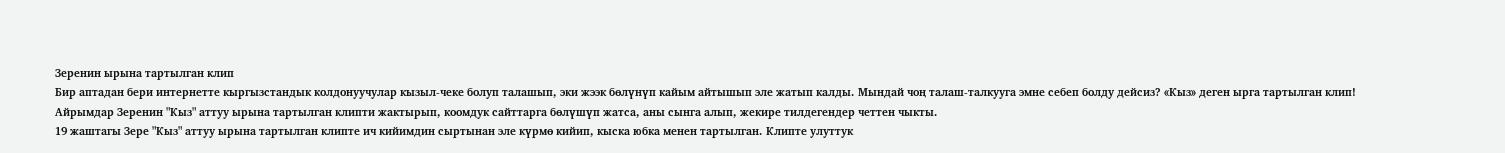Зеренин ырына тартылган клип
Бир аптадан бери интернетте кыргызстандык колдонуучулар кызыл-чеке болуп талашып, эки жээк бөлүнүп кайым айтышып эле жатып калды. Мындай чоң талаш-талкууга эмне себеп болду дейсиз? «Кыз» деген ырга тартылган клип!
Айрымдар Зеренин "Кыз" аттуу ырына тартылган клипти жактырып, коомдук сайттарга бөлүшүп жатса, аны сынга алып, жекире тилдегендер четтен чыкты.
19 жаштагы Зере "Кыз" аттуу ырына тартылган клипте ич кийимдин сыртынан эле күрмө кийип, кыска юбка менен тартылган. Клипте улуттук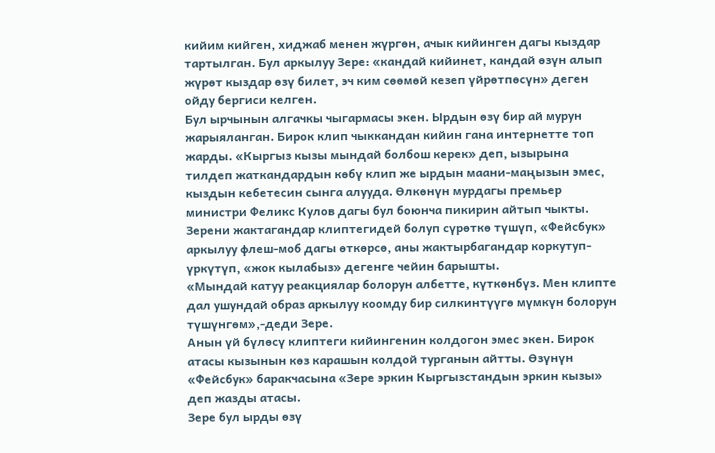кийим кийген, хиджаб менен жүргөн, ачык кийинген дагы кыздар тартылган. Бул аркылуу Зере: «кандай кийинет, кандай өзүн алып жүрөт кыздар өзү билет, эч ким сөөмөй кезеп үйрөтпөсүн» деген ойду бергиси келген.
Бул ырчынын алгачкы чыгармасы экен. Ырдын өзү бир ай мурун жарыяланган. Бирок клип чыккандан кийин гана интернетте топ жарды. «Кыргыз кызы мындай болбош керек» деп, ызырына тилдеп жаткандардын көбү клип же ырдын маани-маңызын эмес, кыздын кебетесин сынга алууда. Өлкөнүн мурдагы премьер министри Феликс Кулов дагы бул боюнча пикирин айтып чыкты.
Зерени жактагандар клиптегидей болуп сүрөткө түшүп, «Фейсбук» аркылуу флеш-моб дагы өткөрсө, аны жактырбагандар коркутуп-үркүтүп, «жок кылабыз» дегенге чейин барышты.
«Мындай катуу реакциялар болорун албетте, күткөнбүз. Мен клипте дал ушундай образ аркылуу коомду бир силкинтүүгө мүмкүн болорун түшүнгөм»,-деди Зере.
Анын үй бүлөсү клиптеги кийингенин колдогон эмес экен. Бирок атасы кызынын көз карашын колдой турганын айтты. Өзүнүн «Фейсбук» баракчасына «Зере эркин Кыргызстандын эркин кызы» деп жазды атасы.
Зере бул ырды өзү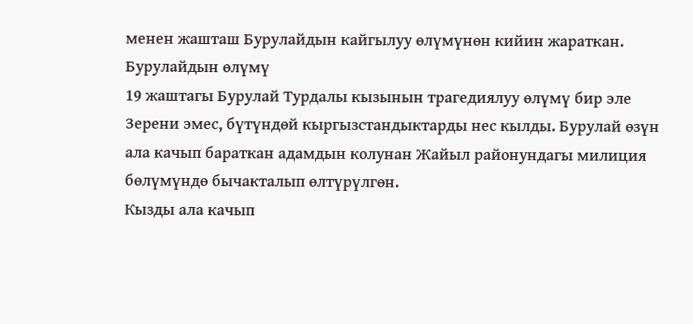менен жашташ Бурулайдын кайгылуу өлүмүнөн кийин жараткан.
Бурулайдын өлүмү
19 жаштагы Бурулай Турдалы кызынын трагедиялуу өлүмү бир эле Зерени эмес, бүтүндөй кыргызстандыктарды нес кылды. Бурулай өзүн ала качып бараткан адамдын колунан Жайыл районундагы милиция бөлүмүндө бычакталып өлтүрүлгөн.
Кызды ала качып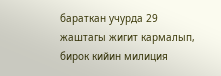бараткан учурда 29 жаштагы жигит кармалып, бирок кийин милиция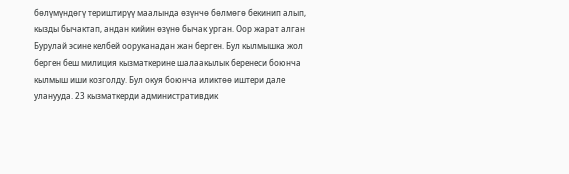бөлүмүндөгү териштирүү маалында өзүнчө бөлмөгө бекинип алып, кызды бычактап, андан кийин өзүнө бычак урган. Оор жарат алган Бурулай эсине келбей ооруканадан жан берген. Бул кылмышка жол берген беш милиция кызматкерине шалаакылык беренеси боюнча кылмыш иши козголду. Бул окуя боюнча иликтөө иштери дале уланууда. 23 кызматкерди административдик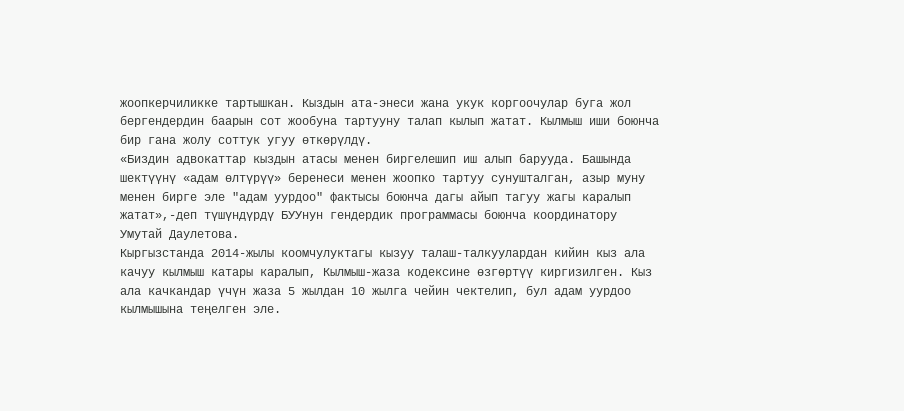жоопкерчиликке тартышкан. Кыздын ата-энеси жана укук коргоочулар буга жол бергендердин баарын сот жообуна тартууну талап кылып жатат. Кылмыш иши боюнча бир гана жолу соттук угуу өткөрүлдү.
«Биздин адвокаттар кыздын атасы менен биргелешип иш алып барууда. Башында шектүүнү «адам өлтүрүү» беренеси менен жоопко тартуу сунушталган, азыр муну менен бирге эле "адам уурдоо" фактысы боюнча дагы айып тагуу жагы каралып жатат»,-деп түшүндүрдү БУУнун гендердик программасы боюнча координатору Умутай Даулетова.
Кыргызстанда 2014-жылы коомчулуктагы кызуу талаш-талкуулардан кийин кыз ала качуу кылмыш катары каралып, Кылмыш-жаза кодексине өзгөртүү киргизилген. Кыз ала качкандар үчүн жаза 5 жылдан 10 жылга чейин чектелип, бул адам уурдоо кылмышына теңелген эле.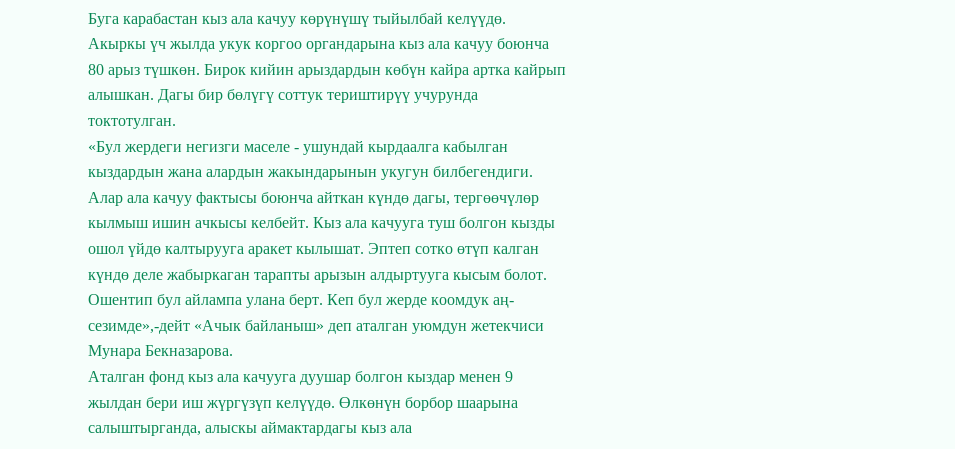Буга карабастан кыз ала качуу көрүнүшү тыйылбай келүүдө. Акыркы үч жылда укук коргоо органдарына кыз ала качуу боюнча 80 арыз түшкөн. Бирок кийин арыздардын көбүн кайра артка кайрып алышкан. Дагы бир бөлүгү соттук териштирүү учурунда токтотулган.
«Бул жердеги негизги маселе - ушундай кырдаалга кабылган кыздардын жана алардын жакындарынын укугун билбегендиги. Алар ала качуу фактысы боюнча айткан күндө дагы, тергөөчүлөр кылмыш ишин ачкысы келбейт. Кыз ала качууга туш болгон кызды ошол үйдө калтырууга аракет кылышат. Эптеп сотко өтүп калган күндө деле жабыркаган тарапты арызын алдыртууга кысым болот. Ошентип бул айлампа улана берт. Кеп бул жерде коомдук аң-сезимде»,-дейт «Ачык байланыш» деп аталган уюмдун жетекчиси Мунара Бекназарова.
Аталган фонд кыз ала качууга дуушар болгон кыздар менен 9 жылдан бери иш жүргүзүп келүүдө. Өлкөнүн борбор шаарына салыштырганда, алыскы аймактардагы кыз ала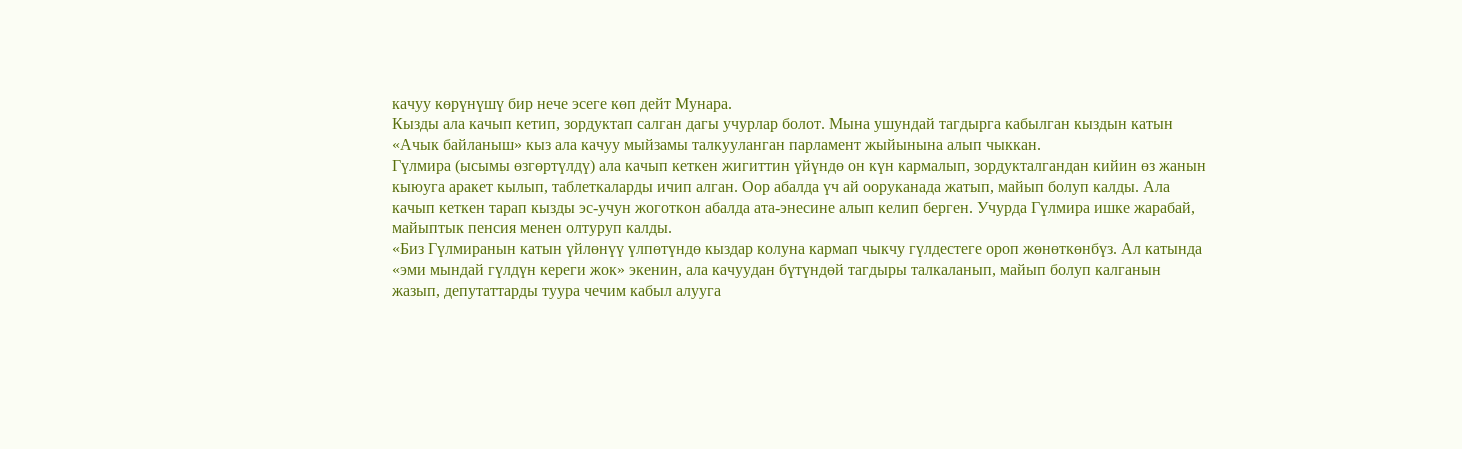качуу көрүнүшү бир нече эсеге көп дейт Мунара.
Кызды ала качып кетип, зордуктап салган дагы учурлар болот. Мына ушундай тагдырга кабылган кыздын катын «Ачык байланыш» кыз ала качуу мыйзамы талкууланган парламент жыйынына алып чыккан.
Гүлмира (ысымы өзгөртүлдү) ала качып кеткен жигиттин үйүндө он күн кармалып, зордукталгандан кийин өз жанын кыюуга аракет кылып, таблеткаларды ичип алган. Оор абалда үч ай ооруканада жатып, майып болуп калды. Ала качып кеткен тарап кызды эс-учун жоготкон абалда ата-энесине алып келип берген. Учурда Гүлмира ишке жарабай, майыптык пенсия менен олтуруп калды.
«Биз Гүлмиранын катын үйлөнүү үлпөтүндө кыздар колуна кармап чыкчу гүлдестеге ороп жөнөткөнбүз. Ал катында «эми мындай гүлдүн кереги жок» экенин, ала качуудан бүтүндөй тагдыры талкаланып, майып болуп калганын жазып, депутаттарды туура чечим кабыл алууга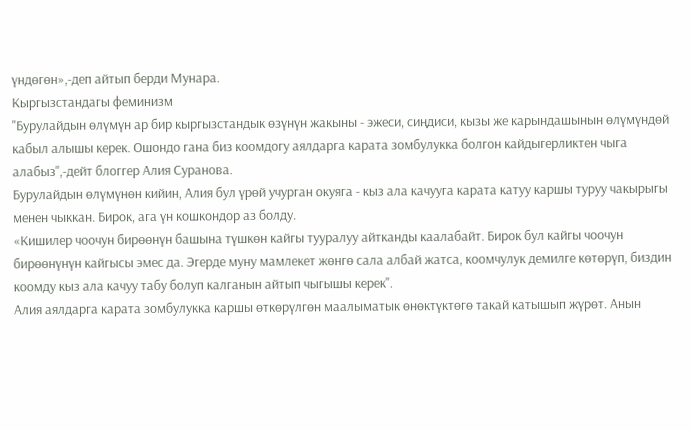үндөгөн»,-деп айтып берди Мунара.
Кыргызстандагы феминизм
"Бурулайдын өлүмүн ар бир кыргызстандык өзүнүн жакыны - эжеси, сиңдиси, кызы же карындашынын өлүмүндөй кабыл алышы керек. Ошондо гана биз коомдогу аялдарга карата зомбулукка болгон кайдыгерликтен чыга алабыз",-дейт блоггер Алия Суранова.
Бурулайдын өлүмүнөн кийин, Алия бул үрөй учурган окуяга - кыз ала качууга карата катуу каршы туруу чакырыгы менен чыккан. Бирок, ага үн кошкондор аз болду.
«Кишилер чоочун бирөөнүн башына түшкөн кайгы тууралуу айтканды каалабайт. Бирок бул кайгы чоочун бирөөнүнүн кайгысы эмес да. Эгерде муну мамлекет жөнгө сала албай жатса, коомчулук демилге көтөрүп, биздин коомду кыз ала качуу табу болуп калганын айтып чыгышы керек".
Алия аялдарга карата зомбулукка каршы өткөрүлгөн маалыматык өнөктүктөгө такай катышып жүрөт. Анын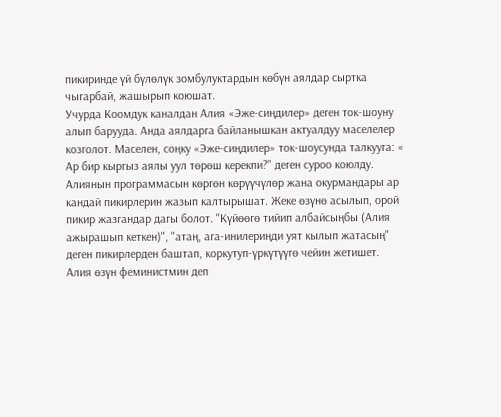пикиринде үй бүлөлүк зомбулуктардын көбүн аялдар сыртка чыгарбай, жашырып коюшат.
Учурда Коомдук каналдан Алия «Эже-сиңдилер» деген ток-шоуну алып барууда. Анда аялдарга байланышкан актуалдуу маселелер козголот. Маселен, соңку «Эже-сиңдилер» ток-шоусунда талкууга: « Ар бир кыргыз аялы уул төрөш керекпи?" деген суроо коюлду.
Алиянын программасын көргөн көрүүчүлөр жана окурмандары ар кандай пикирлерин жазып калтырышат. Жеке өзүнө асылып, орой пикир жазгандар дагы болот. "Күйөөгө тийип албайсыңбы (Алия ажырашып кеткен)", "атаң, ага-инилериңди уят кылып жатасың" деген пикирлерден баштап, коркутуп-үркүтүүгө чейин жетишет.
Алия өзүн феминистмин деп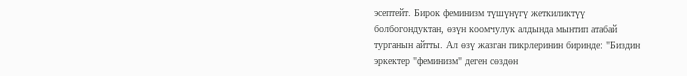эсептейт. Бирок феминизм түшүнүгү жеткиликтүү болбогондуктан, өзүн коомчулук алдында мынтип атабай турганын айтты. Ал өзү жазган пикрлеринин биринде: "Биздин эркектер "феминизм" деген сөздөн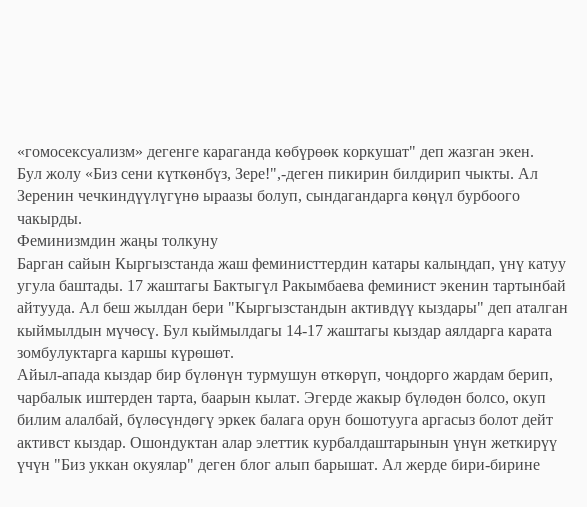«гомосексуализм» дегенге караганда көбүрөөк коркушат" деп жазган экен.
Бул жолу «Биз сени күткөнбүз, Зере!",-деген пикирин билдирип чыкты. Ал Зеренин чечкиндүүлүгүнө ыраазы болуп, сындагандарга көңүл бурбоого чакырды.
Феминизмдин жаңы толкуну
Барган сайын Кыргызстанда жаш феминисттердин катары калыңдап, үнү катуу угула баштады. 17 жаштагы Бактыгүл Ракымбаева феминист экенин тартынбай айтууда. Ал беш жылдан бери "Кыргызстандын активдүү кыздары" деп аталган кыймылдын мүчөсү. Бул кыймылдагы 14-17 жаштагы кыздар аялдарга карата зомбулуктарга каршы күрөшөт.
Айыл-апада кыздар бир бүлөнүн турмушун өткөрүп, чоңдорго жардам берип, чарбалык иштерден тарта, баарын кылат. Эгерде жакыр бүлөдөн болсо, окуп билим алалбай, бүлөсүндөгү эркек балага орун бошотууга аргасыз болот дейт активст кыздар. Ошондуктан алар элеттик курбалдаштарынын үнүн жеткирүү үчүн "Биз уккан окуялар" деген блог алып барышат. Ал жерде бири-бирине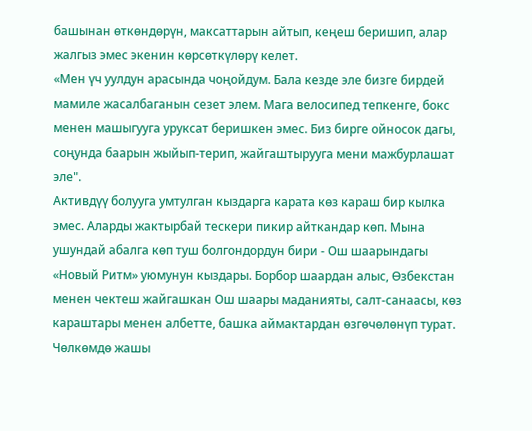башынан өткөндөрүн, максаттарын айтып, кеңеш беришип, алар жалгыз эмес экенин көрсөткүлөрү келет.
«Мен үч уулдун арасында чоңойдум. Бала кезде эле бизге бирдей мамиле жасалбаганын сезет элем. Мага велосипед тепкенге, бокс менен машыгууга уруксат беришкен эмес. Биз бирге ойносок дагы, соңунда баарын жыйып-терип, жайгаштырууга мени мажбурлашат эле".
Активдүү болууга умтулган кыздарга карата көз караш бир кылка эмес. Аларды жактырбай тескери пикир айткандар көп. Мына ушундай абалга көп туш болгондордун бири - Ош шаарындагы «Новый Ритм» уюмунун кыздары. Борбор шаардан алыс, Өзбекстан менен чектеш жайгашкан Ош шаары маданияты, салт-санаасы, көз караштары менен албетте, башка аймактардан өзгөчөлөнүп турат. Чөлкөмдө жашы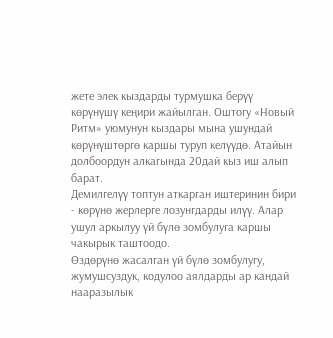жете элек кыздарды турмушка берүү көрүнүшү кеңири жайылган. Оштогу «Новый Ритм» уюмунун кыздары мына ушундай көрүнүштөргө каршы туруп келүүдө. Атайын долбоордун алкагында 20дай кыз иш алып барат.
Демилгелүү топтун аткарган иштеринин бири - көрүнө жерлерге лозунгдарды илүү. Алар ушул аркылуу үй бүлө зомбулуга каршы чакырык таштоодо.
Ѳздөрүнө жасалган үй бүлө зомбулугу, жумушсуздук, кодулоо аялдарды ар кандай нааразылык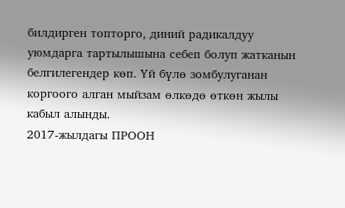билдирген топторго, диний радикалдуу уюмдарга тартылышына себеп болуп жатканын белгилегендер көп. Үй бүлө зомбулуганан коргоого алган мыйзам өлкөдө өткөн жылы кабыл алынды.
2017-жылдагы ПРООН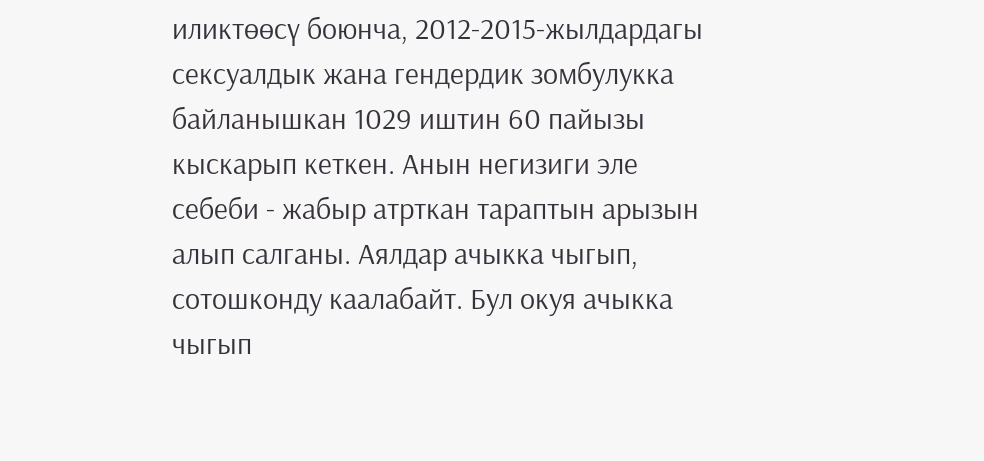иликтөөсү боюнча, 2012-2015-жылдардагы сексуалдык жана гендердик зомбулукка байланышкан 1029 иштин 60 пайызы кыскарып кеткен. Анын негизиги эле себеби - жабыр атрткан тараптын арызын алып салганы. Аялдар ачыкка чыгып, сотошконду каалабайт. Бул окуя ачыкка чыгып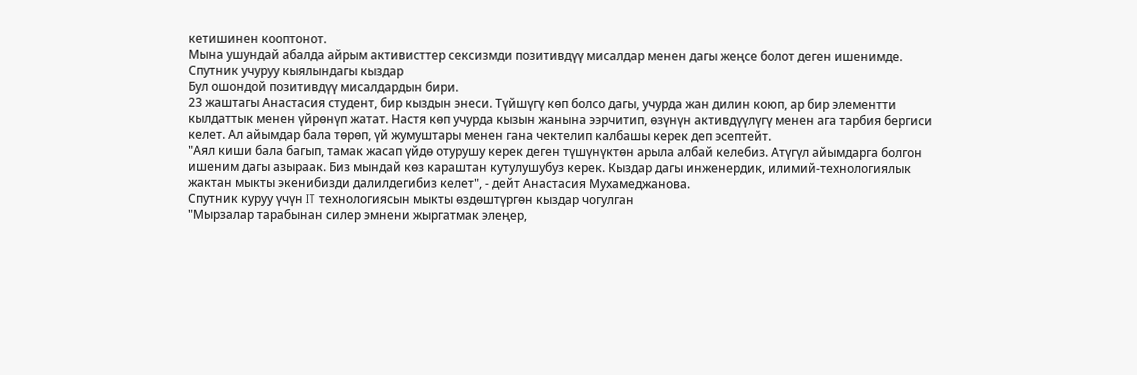кетишинен кооптонот.
Мына ушундай абалда айрым активисттер сексизмди позитивдүү мисалдар менен дагы жеңсе болот деген ишенимде.
Спутник учуруу кыялындагы кыздар
Бул ошондой позитивдүү мисалдардын бири.
23 жаштагы Анастасия студент, бир кыздын энеси. Түйшүгү көп болсо дагы, учурда жан дилин коюп, ар бир элементти кылдаттык менен үйрөнүп жатат. Настя көп учурда кызын жанына ээрчитип, өзүнүн активдүүлүгү менен ага тарбия бергиси келет. Ал айымдар бала төрөп, үй жумуштары менен гана чектелип калбашы керек деп эсептейт.
"Аял киши бала багып, тамак жасап үйдө отурушу керек деген түшүнүктөн арыла албай келебиз. Атүгүл айымдарга болгон ишеним дагы азыраак. Биз мындай көз караштан кутулушубуз керек. Кыздар дагы инженердик, илимий-технологиялык жактан мыкты экенибизди далилдегибиз келет", - дейт Анастасия Мухамеджанова.
Спутник куруу үчүн IT технологиясын мыкты өздөштүргөн кыздар чогулган
"Мырзалар тарабынан силер эмнени жыргатмак элеңер,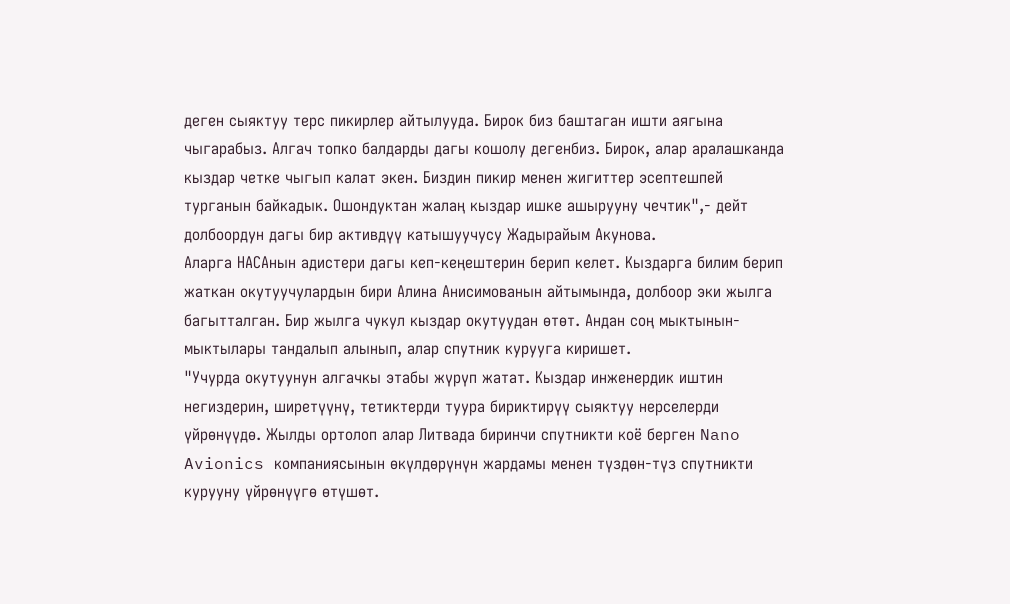деген сыяктуу терс пикирлер айтылууда. Бирок биз баштаган ишти аягына чыгарабыз. Алгач топко балдарды дагы кошолу дегенбиз. Бирок, алар аралашканда кыздар четке чыгып калат экен. Биздин пикир менен жигиттер эсептешпей турганын байкадык. Ошондуктан жалаң кыздар ишке ашырууну чечтик",- дейт долбоордун дагы бир активдүү катышуучусу Жадырайым Акунова.
Аларга НАСАнын адистери дагы кеп-кеңештерин берип келет. Кыздарга билим берип жаткан окутуучулардын бири Алина Анисимованын айтымында, долбоор эки жылга багытталган. Бир жылга чукул кыздар окутуудан өтөт. Андан соң мыктынын-мыктылары тандалып алынып, алар спутник курууга киришет.
"Учурда окутуунун алгачкы этабы жүрүп жатат. Кыздар инженердик иштин негиздерин, ширетүүнү, тетиктерди туура бириктирүү сыяктуу нерселерди үйрөнүүдө. Жылды ортолоп алар Литвада биринчи спутникти коё берген Nano Avionics компаниясынын өкүлдөрүнүн жардамы менен түздөн-түз спутникти курууну үйрөнүүгө өтүшөт.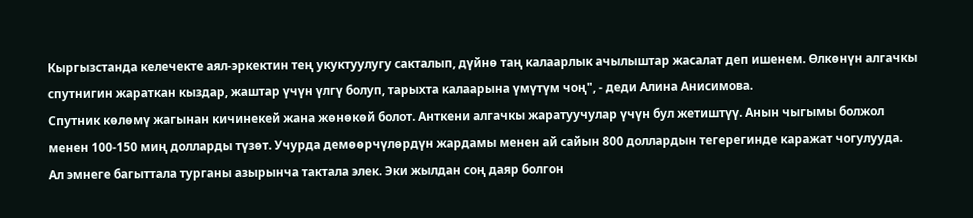Кыргызстанда келечекте аял-эркектин тең укуктуулугу сакталып, дүйнө таң калаарлык ачылыштар жасалат деп ишенем. Өлкөнүн алгачкы спутнигин жараткан кыздар, жаштар үчүн үлгү болуп, тарыхта калаарына үмүтүм чоң", - деди Алина Анисимова.
Спутник көлөмү жагынан кичинекей жана жөнөкөй болот. Анткени алгачкы жаратуучулар үчүн бул жетиштүү. Анын чыгымы болжол менен 100-150 миң долларды түзөт. Учурда демөөрчүлөрдүн жардамы менен ай сайын 800 доллардын тегерегинде каражат чогулууда. Ал эмнеге багыттала турганы азырынча тактала элек. Эки жылдан соң даяр болгон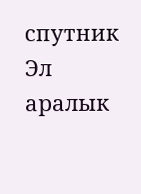спутник Эл аралык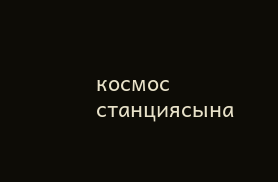космос станциясына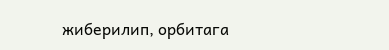жиберилип, орбитага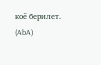коё берилет. (AbA)